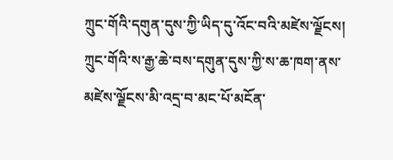ཀྲུང་གོའི་དགུན་དུས་ཀྱི་ཡིད་དུ་འོང་བའི་མཛེས་ལྗོངས།
ཀྲུང་གོའི་ས་རྒྱ་ཆེ་བས་དགུན་དུས་ཀྱི་ས་ཆ་ཁག་ནས་མཛེས་ལྗོངས་མི་འདྲ་བ་མང་པོ་མངོན་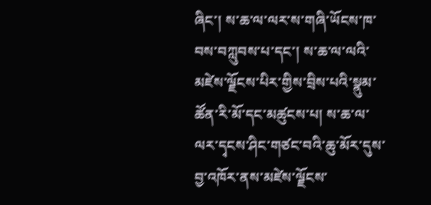ཞིང་། ས་ཆ་ལ་ལར་ས་གཞི་ཡོངས་ཁ་བས་བཀླུབས་པ་དང་། ས་ཆ་ལ་ལའི་མཛེས་ལྗོངས་པིར་གྱིས་བྲིས་པའི་སྣུམ་ཚོན་རི་མོ་དང་མཚུངས་པ། ས་ཆ་ལ་ལར་དྭངས་ཤིང་གཙང་བའི་ཆུ་མོར་དུས་བྱ་འཁོར་ནས་མཛེས་ལྗོངས་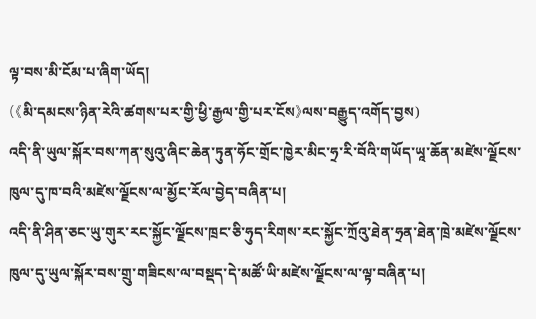ལྟ་བས་མི་ངོམ་པ་ཞིག་ཡོད།
(《མི་དམངས་ཉིན་རེའི་ཚགས་པར་གྱི་ཕྱི་རྒྱལ་གྱི་པར་ངོས》ལས་བརྒྱུད་འགོད་བྱས)
འདི་ནི་ཡུལ་སྐོར་བས་ཀན་སུའུ་ཞིང་ཆེན་ཏུན་ཧོང་གྲོང་ཁྱེར་མིང་ཧྲ་རི་བོའི་གཡོད་ཡཱ་ཆོན་མཛེས་ལྗོངས་ཁུལ་དུ་ཁ་བའི་མཛེས་ལྗོངས་ལ་མྱོང་རོལ་བྱེད་བཞིན་པ།
འདི་ནི་ཤིན་ཅང་ཡུ་གུར་རང་སྐྱོང་ལྗོངས་ཁྲང་ཅི་ཧུད་རིགས་རང་སྐྱོང་ཀྲོའུ་ཐེན་ཧྲན་ཐེན་ཁྲེ་མཛེས་ལྗོངས་ཁུལ་དུ་ཡུལ་སྐོར་བས་གྲུ་གཟིངས་ལ་བསྡད་དེ་མཚོ་ཡི་མཛེས་ལྗོངས་ལ་ལྟ་བཞིན་པ།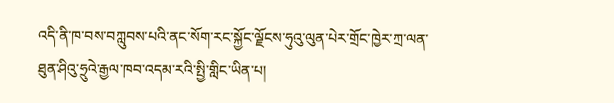འདི་ནི་ཁ་བས་བཀླུབས་པའི་ནང་སོག་རང་སྐྱོང་ལྗོངས་ཧུའུ་ལུན་པེར་གྲོང་ཁྱེར་ཀྲ་ལན་ཐུན་ཤིའུ་ཧྲུའེ་རྒྱལ་ཁབ་འདམ་རའི་སྤྱི་གླིང་ཡིན་པ།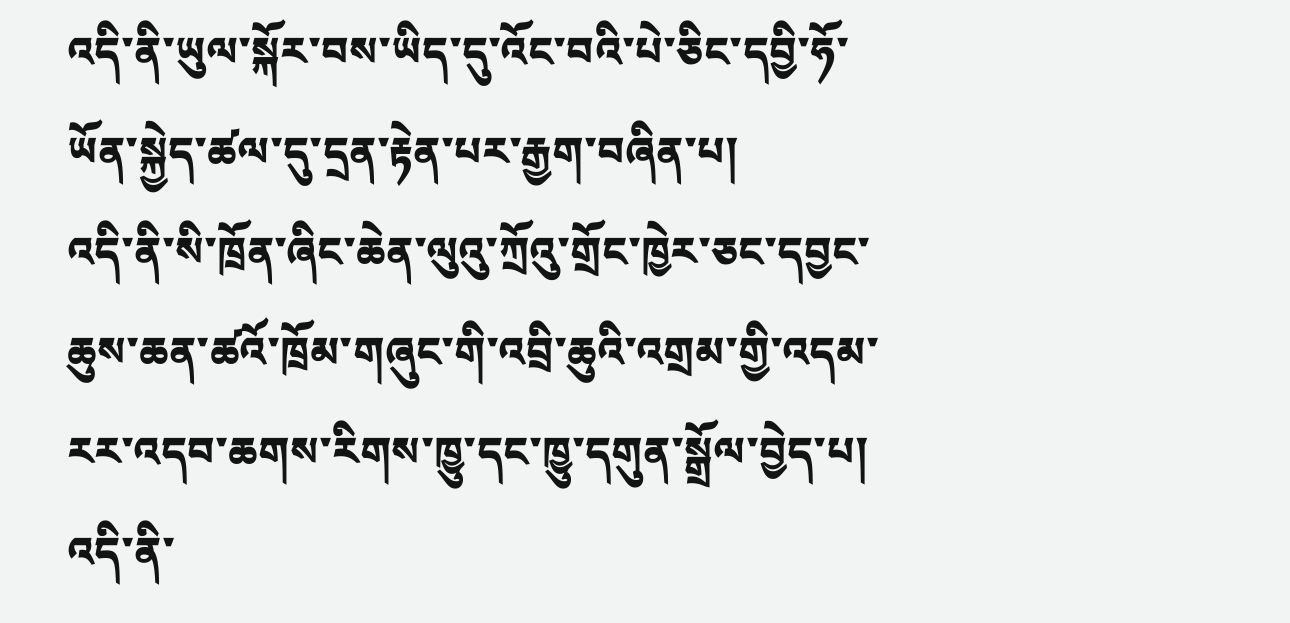འདི་ནི་ཡུལ་སྐོར་བས་ཡིད་དུ་འོང་བའི་པེ་ཅིང་དབྱི་ཧོ་ཡོན་སྐྱེད་ཚལ་དུ་དྲན་རྟེན་པར་རྒྱག་བཞིན་པ།
འདི་ནི་སི་ཁྲོན་ཞིང་ཆེན་ལུའུ་ཀྲོའུ་གྲོང་ཁྱེར་ཅང་དབྱང་ཆུས་ཆན་ཚའོ་ཁྲོམ་གཞུང་གི་འབྲི་ཆུའི་འགྲམ་གྱི་འདམ་རར་འདབ་ཆགས་རིགས་ཁྱུ་དང་ཁྱུ་དགུན་སྒྲོལ་བྱེད་པ།
འདི་ནི་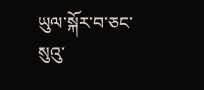ཡུལ་སྐོར་བ་ཅང་སུའུ་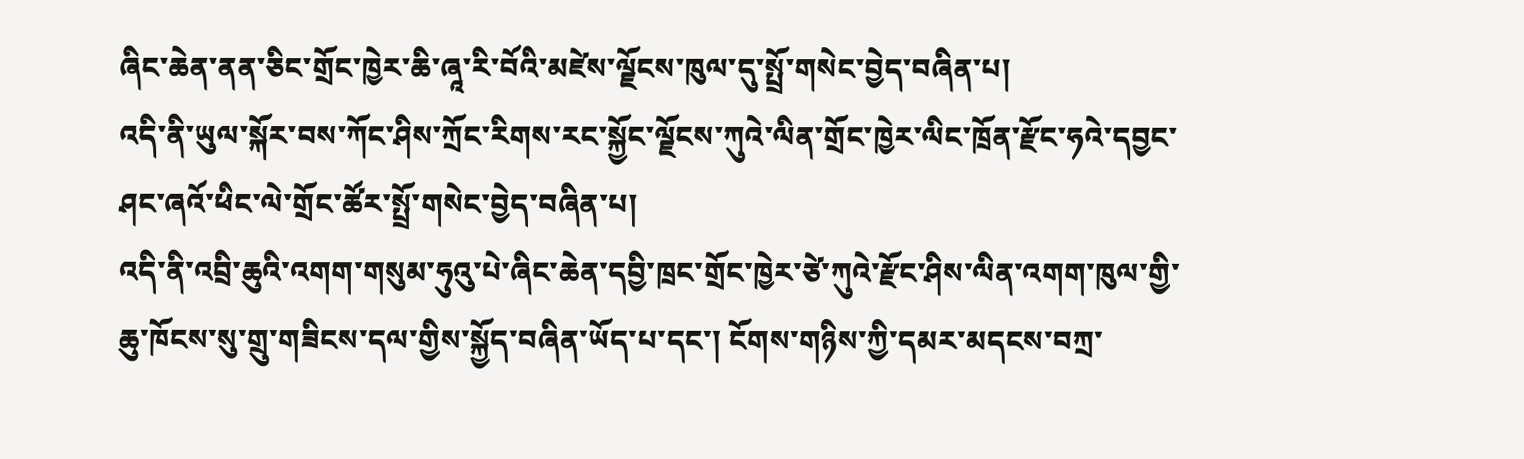ཞིང་ཆེན་ནན་ཅིང་གྲོང་ཁྱེར་ཆི་ཞཱ་རི་བོའི་མཛེས་ལྗོངས་ཁུལ་དུ་སྤྲོ་གསེང་བྱེད་བཞིན་པ།
འདི་ནི་ཡུལ་སྐོར་བས་ཀོང་ཤིས་ཀྲོང་རིགས་རང་སྐྱོང་ལྗོངས་ཀུའེ་ལིན་གྲོང་ཁྱེར་ལིང་ཁྲོན་རྫོང་ཧའེ་དབྱང་ཤང་ཞའོ་ཕིང་ལེ་གྲོང་ཚོར་སྤྲོ་གསེང་བྱེད་བཞིན་པ།
འདི་ནི་འབྲི་ཆུའི་འགག་གསུམ་ཧུའུ་པེ་ཞིང་ཆེན་དབྱི་ཁྲང་གྲོང་ཁྱེར་ཙེ་ཀུའེ་རྫོང་ཤིས་ལིན་འགག་ཁུལ་གྱི་ཆུ་ཁོངས་སུ་གྲུ་གཟིངས་དལ་གྱིས་སྐྱོད་བཞིན་ཡོད་པ་དང་། ངོགས་གཉིས་ཀྱི་དམར་མདངས་བཀྲ་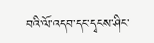བའི་ལོ་འདབ་དང་དྭངས་ཤིང་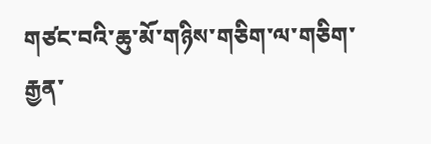གཙང་བའི་ཆུ་མོ་གཉིས་གཅིག་ལ་གཅིག་རྒྱན་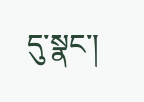དུ་སྣང་།